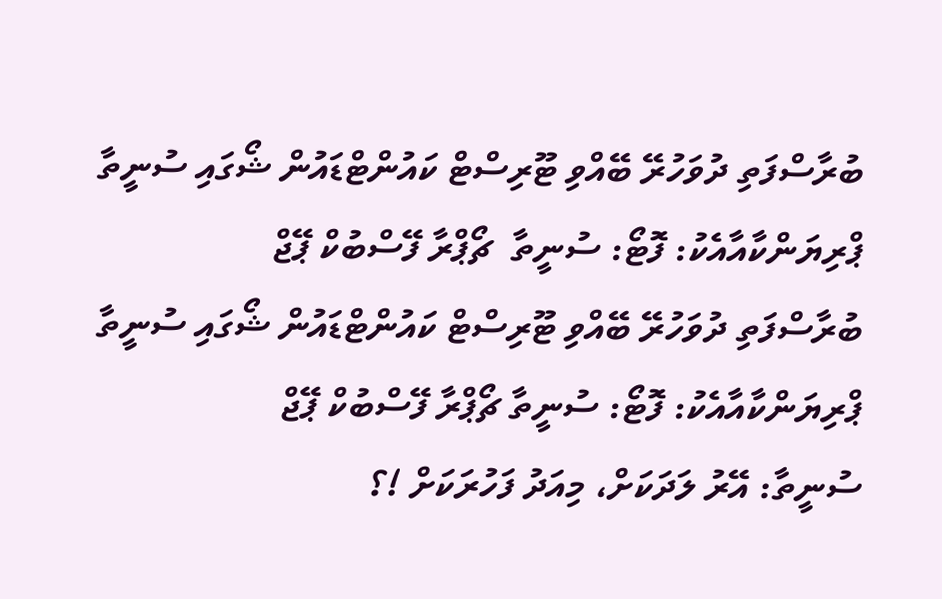ބުރާސްފަތި ދުވަހުރޭ ބޭއްވި ޓޫރިސްޓް ކައުންޓްޑައުން ޝޯގައި ސުނީތާ ޕްރިޔަންކާއާއެކު: ފޮޓޯ: ސުނީތާ  ޗޯޕްރާ ފޭސްބުކް ޕޭޖް
ބުރާސްފަތި ދުވަހުރޭ ބޭއްވި ޓޫރިސްޓް ކައުންޓްޑައުން ޝޯގައި ސުނީތާ ޕްރިޔަންކާއާއެކު: ފޮޓޯ: ސުނީތާ ޗޯޕްރާ ފޭސްބުކް ޕޭޖް
ސުނީތާ: އޭރު ލަދަކަށް، މިއަދު ފަހުރަކަށް !؟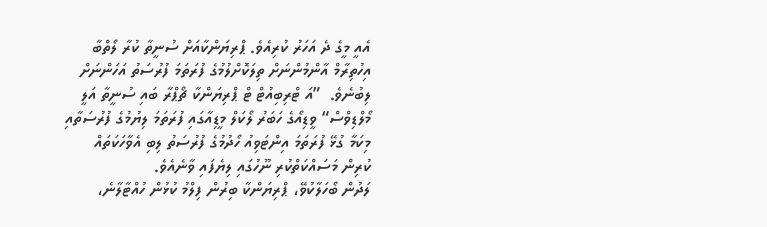އެއީ މީގެ ދެ އަހަރު ކުރިއެވެ. ޕްރިޔަންކާއަށް ސުނީތާ ކުރާ ލޯތްބާ އިހުތިރާމް އާންމުންނަށް ތިލަކޮށްލުމުގެ ފުރަތަމަ ފުރުސަތު އަހަންނަށް ލިބުނެވެ.  ”އަ ޓްރިބިއުޓް ޓް ޕްރިޔަންކާ ޗޯޕްރާ ބައި ސުނީތާ އަލީ މޯލްޑިވްސް“ ވީޑިއޯގެ ހަބަރު ލޯކަލް މީޑިއާގައި ފުރަތަމަ ލިޔުމުގެ ފުރުސަތާއި މިކަމާ ގުޅޭ ފުރަތަމަ އިންޓަވިއު ހޯދުމުގެ ފުރުސަތު ލިބި އެވާހަކަތައް ކުރިން މަސައްކަތްކުރި ނޫހުގައި ލިޔެފައި ވާނެއެވެ.
ލަދުން ބޯހަލާކުވޭ، ޕްރިޔަންކާ ބިރުން ފިލްމު ކުޅުން ހުއްޓާލާނެ،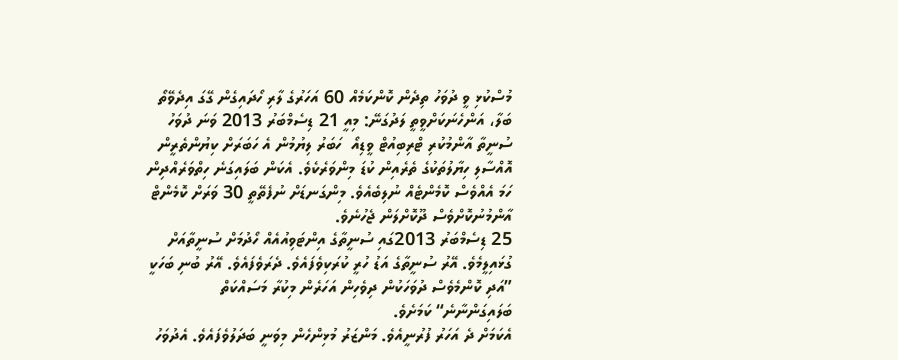މުސްކުޅި ވީ ދުވަހު ތިދެން ކޮންކަމެއް 60 އަހަރުގެ ލާރި ހޯދައިގެން ގޭގަ އިދެވޭތޯ ބަލާ، އަންހެނަކަށްވީތީ ލަދުގަނޭ: މިއީ 21 ޑިސެމްބަރު 2013 ވަނަ ދުވަހު ސުނީތާ އާންމުކުރި ޓްރިބިއުޓް ވީޑިއޯ  ހަބަރު ލިޔުމުން އެ ހަބަރަށް ކިޔުންތެރީން އޮއްސާލި ހިޔާލުތަކުގެ ތެރެއިން ކުޑަ މިންވަރެކެވެ. އެކަން ބަލައިގަނެ ހިތްވަރެއްދިން ހަމަ އެއްވެސް ކޮމެންޓެއް ނުލިބެއެވެ. މިންގަނޑަށް ނުފެތޭތީ 30 ވަރަށް ކޮމެންޓް އާންމުނުކޮށްވެސް ދޫކޮށްލަން ޖެހުނެވެ.
25 ޑިސެމްބަރު 2013ގައި ސުނީތާގެ އިންޓަވިއުއެއް ހޯދުމަށް ސުނީތާއަށް ގުޅައިލީމެވެ. އޭރު ސުނީތާގެ އަޑު ހުރީ ކުރަކިވެފައެވެ. ދެރަވެފައެވެ. އޭރު ބުނި ބަހަކީ ”އަދި ކޮންމެވެސް ދުވަހަކުން ދިވެހިން އަހަރެން މިކުރާ މަސައްކަތް ބަލައިގަންނާނެ“ ކަމަށެވެ.
އެކަމަށް ދެ އަހަރު ފުރުނީއެވެ. މަންޒަރު މުޅިންހެން މިވަނީ ބަދަލުވެފައެވެ. އެދުވަހު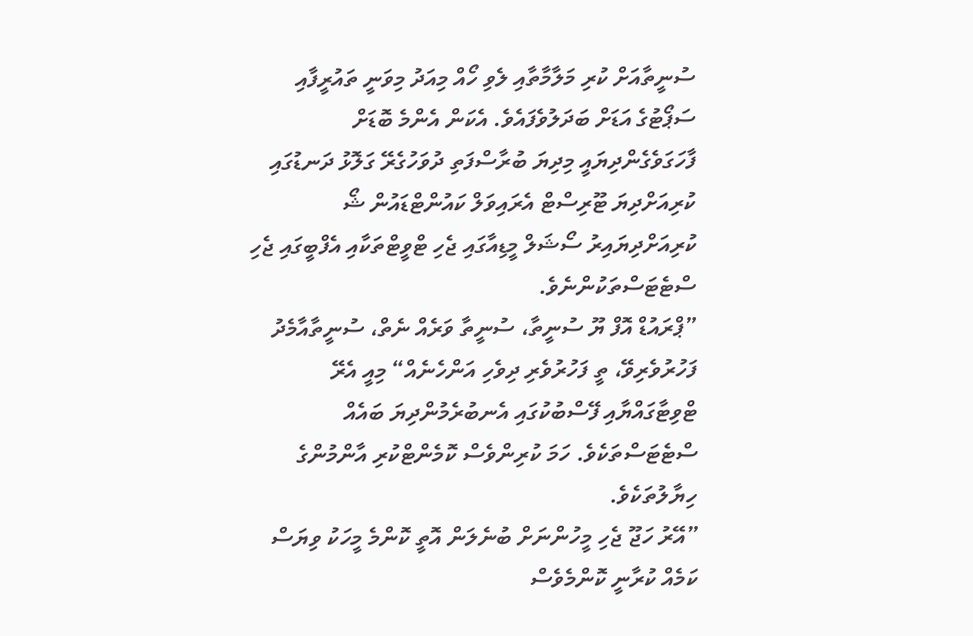ސުނީތާއަށް ކުރި މަލާމާތާއި ލެވި ހޯއް މިއަދު މިވަނީ ތައުރީފާއި ސަޕޯޓުގެ އަޑަށް ބަދަލުވެފައެވެ. އެކަން އެންމެ ބޮޑަށް ފާހަގަވެގެންދިޔައީ މިދިޔަ ބުރާސްފަތި ދުވަހުގެރޭ ގަލޮޅު ދަނޑުގައި ކުރިއަށްދިޔަ ޓޫރިސްޓް އެރައިވަލް ކައުންޓްޑައުން ޝޯ ކުރިއަށްދިޔައިރު ސޯޝަލް މީޑިއާގައި ޖެހި ޓްވީޓްތަކާއި އެފްބީގައި ޖެހި ސްޓެޓަސްތަކުންނެވެ.
”ޕްރައުޑް އޮފް ޔޫ ސުނީތާ، ސުނީތާ ވަރެއް ނެތް، ސުނީތާއާމެދު ފަހުރުވެރިވޭ، ތީ ފަހުރުވެރި ދިވެހި އަންހެނެއް“ މިއީ އެރޭ ޓްވިޓާގައްޔާއި ފޭސްބުކުގައި އެނބުރެމުންދިޔަ ބައެއް ސްޓެޓަސްތަކެވެ. ހަމަ ކުރިންވެސް ކޮމެންޓްކުރި އާންމުންގެ ހިޔާލުތަކެވެ.
”އޭރު ހަޖޫ ޖެހި މީހުންނަށް ބުނެލަން އޮތީ ކޮންމެ މީހަކު ވިޔަސް ކަމެއް ކުރާނީ ކޮންމެވެސް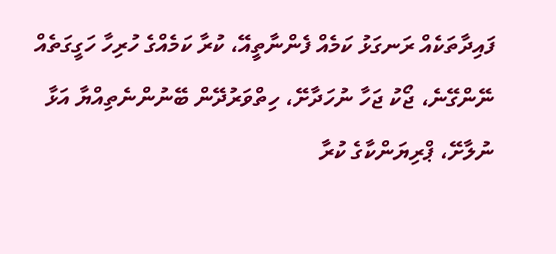ފައިދާތަކެއް ރަނގަޅު ކަމެއް ފެންނާތީއޭ، ކުރާ ކަމެއްގެ ހުރިހާ ހަގީގަތެއް ނޭންގޭނެ، ޖޯކު ޖަހާ ނުހަދާށޭ، ހިތްވަރުދޭން ބޭނުންނެތިއްޔާ އަޅާ ނުލާށޭ، ޕްރިޔަންކާގެ ކުރާ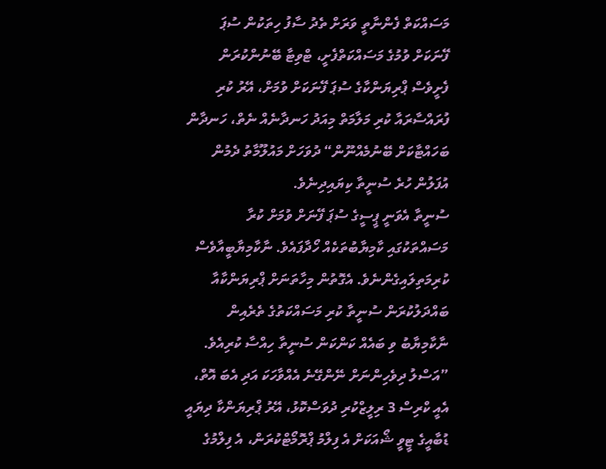މަސައްކަތް ފެންނާތީ ވަރަށް ތެދު ސާފު ހިތަކުން ސުޕަ ފޭނަކަށް ވުމުގެ މަސައްކަތްފެށީ، ޓްވިޓާ ބޭނުންކުރަން ފެށީވެސް ޕްރިޔަންކާގެ ސުޕަ ފޭނަކަށް ވުމަށް، އޭރު ކުރި ފުރައްސާރައާ ކުރި މަލާމަތް މިއަދު ހަނދާނެއް ނެތް، ހަނދާން ބަހައްޓާކަށް ބޭނުމެއްނޫން“ ދުވަހަށް މައުލޫމާތު ދެމުން އުފަލުން ހުރެ ސުނީތާ ކިޔައިދިނެވެ.
ސުނީތާ އެވަނީ ޕީސީގެ ސުޕަ ފޭނަށް ވުމަށް ކުރާ މަސައްތަކުގައި ކާމިޔާބުތަކެއް ހޯދާފައެވެ. ނާކާމިޔާބީއާވެސް ކުރިމަތިލައިގެންނެވެ. އެގޮތުން މިހާތަނަށް ޕްރިޔަންކާއާ ބައްދަލުކުރަން ސުނީތާ ކުރި މަސައްކަތުގެ ތެރެއިން ނާކާމިޔާބު ވި ބައެއް ކަންކަން ސުނީތާ ހިއްސާ ކުރިއެވެ.
”އަސްލު ދިވެހިންނަށް ނޭންގޭނެ އެއްވާހަކަ އަދި އެބަ އޮތް، އެއީ ކްރިސް 3 ރިލީޒްކުރި ދުވަސްކޮޅު، އޭރު ޕްރިޔަންކާ ދިޔައީ ޑުބާއީގެ ޓީވީ ޝޯއަކަށް އެ ފިލްމު ޕްރޮމޯޓްކުރަން، އެ ފިލްމުގެ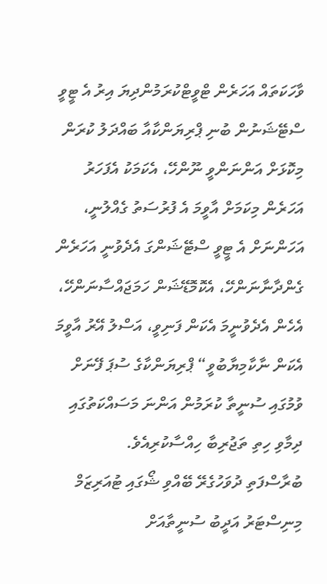ވާހަކަތައް އަހަރެން ޓްވީޓްކުރަމުންދިޔަ އިރު އެ ޓީވީ ސްޓޭޝަނުން ބުނި ޕްރިޔަންކާއާ ބައްދަލު ކުރަން މިކޮޅަށް އަންނަންވީ ނޫންހޭ، އެކަމަކު އެފަހަރު އަހަރެން މިކަމަށް އާވީމަ އެ ފުރުސަތު ގެއްލުނީ، އަހަންނަށް އެ ޓީވީ ސްޓޭޝަންގަ އެދެވުނީ އަހަރެން ގެންދާނާނަންހޭ، އެކޮމޮޑޭޝަން ހަމަޖައްސާނަންހޭ، އެހެން އެދެވުނީމަ އެކަން ފަނިވީ، އަސްލު އޭރު އާވީމަ އެކަން ނާކާމިޔާބުވީ“ ޕްރިޔަންކާގެ ސުޕަ ފޭނަށް ވުމުގައި ސުނީތާ ކުރަމުން އަންނަ މަސައްކަތުގައި ދިމާވި ހިތި ތަޖުރިބާ ހިއްސާކުރިއެވެ.
ބުރާސްފަތި ދުވަހުގެރޭ ބޭއްވި ޝޯގައި ޓުއަރިޒަމް މިނިސްޓަރު އަދީބު ސުނީތާއަށް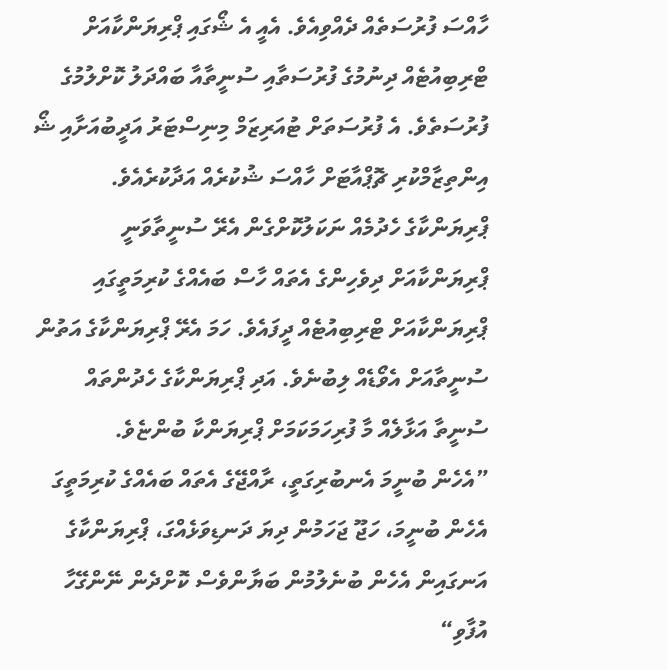ހާއްސަ ފުރުސަތެއް ދެއްވިއެވެ. އެއީ އެ ޝޯގައި ޕްރިޔަންކާއަށް ޓްރިބިއުޓެއް ދިނުމުގެ ފުރުސަތާއި ސުނީތާއާ ބައްދަލު ކޮށްލުމުގެ ފުރުސަތެވެ. އެ ފުރުސަތަށް ޓުއަރިޒަމް މިނިސްޓަރު އަދީބުއަށާއި ޝޯ އިންތިޒާމްކުރި ޗޮޕްއާޓަށް ހާއްސަ ޝުކުރެއް އަދާކުރެއެވެ. ޕްރިޔަންކާގެ ހެދުމެއް ނަކަލުކޮށްގެން އެރޭ ސުނީތާވަނީ ޕްރިޔަންކާއަށް ދިވެހިންގެ އެތައް ހާސް ބައެއްގެ ކުރިމަތީގައި ޕްރިޔަންކާއަށް ޓްރިބިއުޓެއް ދީފައެވެ. ހަމަ އެރޭ ޕްރިޔަންކާގެ އަތުން ސުނީތާއަށް އެވޯޑެއް ލިބުނެވެ. އަދި ޕްރިޔަންކާގެ ހެދުންތައް ސުނީތާ އަޅާލެއް މާ ފުރިހަމަކަމަށް ޕްރިޔަންކާ ބުންޏެވެ.
”އެހެން ބުނީމަ އެނބުރިގަތީ، ރާއްޖޭގެ އެތައް ބައެއްގެ ކުރިމަތީގަ އެހެން ބުނީމަ، ހަޖޫ ޖަހަމުން ދިޔަ ދަނޑިވަޅެއްގަ، ޕްރިޔަންކާގެ އަނގައިން އެހެން ބުނެލުމުން ބަޔާންވެސް ކޮށްދެން ނޭންގޭހާ އުފާވި“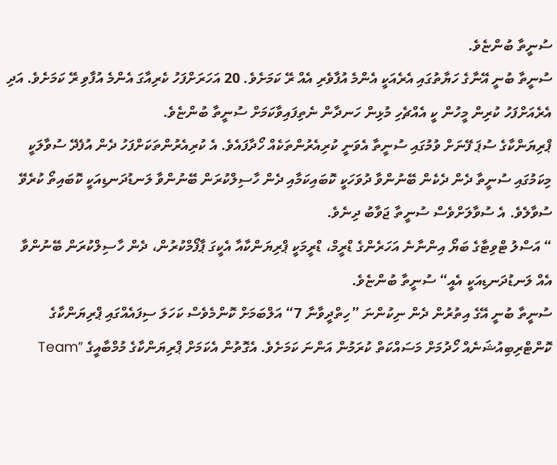ސުނީތާ ބުންޏެވެ.
ސުނީތާ ބުނީ އޭނާގެ ހަޔާތުގައި އެރެއަކީ އެންމެ އުފާވެރި އެއް ރޭ ކަމަށެވެ. 20 އަހަރަށްފަހު ކެރިއާގަ އެންމެ އުފާވި ރޭ ކަމަށެވެ. އަދި އެރެއަށްފަހު ކުރިން މީހުން ކީ އެއްޗެހި މުޅިން ހަނދާން ނެތިފައިވާކަމަށް ސުނީތާ ބުންޏެވެ.
ޕްރިޔަންކާގެ ސުޕަ ފޭނަށް ވުމުގައި ސުނީތާ އެވަނީ ކުރިއެރުންތަކެއް ހޯދާފައެވެ. އެ ކުރިއެރުންތަކަށްފަހު ދެން އުފެދޭ ސުވާލަކީ މިކަމުގައި ސުނީތާ ދެން ދެކެން ބޭނުންވާ ދުވަހަކީ ކޮބައިކަމާއި ދެން ހާސިލްކުރަން ބޭނުންވާ ލަނޑުދަނޑިއަކީ ކޮބައިތޯ ކުރެވޭ ސުވާލެވެ. އެ ސުވާލަށްވެސް ސުނީތާ ޖަވާބު ދިނެވެ.
“ އަސްލު ޓްވިޓާގެ ބަޔޯ އިންނާނެ އަހަރެންގެ ޑްރީމް، ޑްރީމަކީ ޕްރިޔަންކާއާ އެކީގަ ޕާފޯމްކުރުން، ދެން ހާސިލްކުރަން ބޭނުންވާ އެއް ލަނޑުދަނޑިއަކީ އެއީ“ ސުނީތާ ބުންޏެވެ.
ސުނީތާ ބުނީ އޭގެ އިތުރުން ދެން ނިކުންނަ ”ހިތްދީވާނާ 7“ އަލްބަމަށް ކޮންމެވެސް ކަހަލަ ސިފައެއްގައި ޕްރިޔަންކާގެ ކޮންޓްރިބިއުޝަނެއް ހޯދުމަށް މަސައްކަތް ކުރަމުން އަންނަ ކަމަށެވެ. އެގޮތުން އެކަމަށް ޕްރިޔަންކާގެ މުމްބާއީގެ ”Team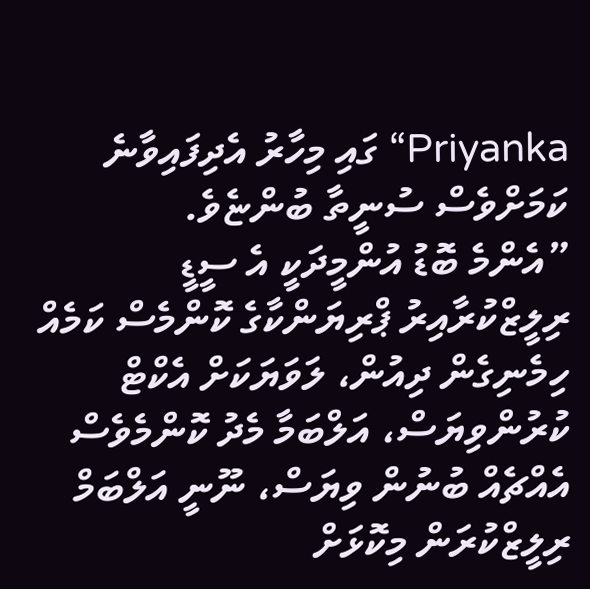Priyanka“ ގައި މިހާރު އެދިފައިވާނެ ކަމަށްވެސް ސުނީތާ ބުންޏެވެ.
”އެންމެ ބޮޑު އުންމީދަކީ އެ ސީޑީ ރިލީޒްކުރާއިރު ޕްރިޔަންކާގެ ކޮންމެސް ކަމެއް ހިމެނިގެން ދިއުން، ލަވަޔަކަށް އެކްޓް ކުރުންވިޔަސް، އަލްބަމާ މެދު ކޮންމެވެސް އެއްޗެއް ބުނުން ވިޔަސް، ނޫނީ އަލްބަމް ރިލީޒްކުރަން މިކޮޅަށް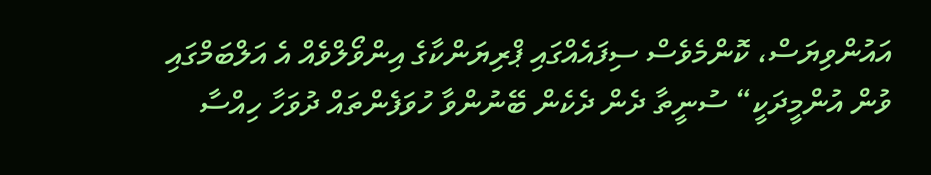އައުންވިޔަސް، ކޮންމެވެސް ސިފައެއްގައި ޕްރިޔަންކާގެ އިންވޯލްވެއް އެ އަލްބަމްގައި ވުން އުންމީދަކީ“ ސުނީތާ ދެން ދެކެން ބޭނުންވާ ހުވަފެންތައް ދުވަހާ ހިއްސާ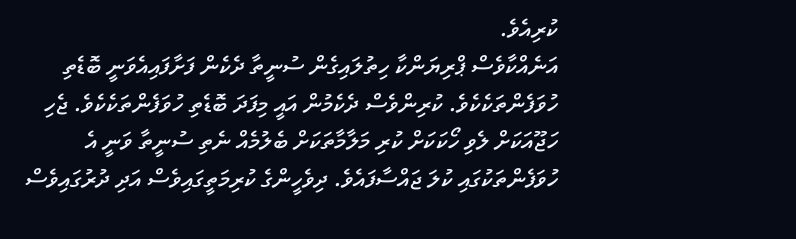ކުރިއެވެ.
އަނެއްކާވެސް ޕްރިޔަންކާ ހިތުލައިގެން ސުނީތާ ދެކެން ފަށާފައިއެވަނީ ބޮޑެތި ހުވަފެންތަކެކެވެ. ކުރިންވެސް ދެކެމުން އައީ މިފަދަ ބޮޑެތި ހުވަފެންތަކެކެވެ. ޖެހި ހަޖޫއަކަށް ލެވި ހޯކަކަށް ކުރި މަލާމާތަކަށް ބެލުމެއް ނެތި ސުނީތާ ވަނީ އެ ހުވަފެންތަކުގައި ކުލަ ޖައްސާފައެވެ. ދިވެހީންގެ ކުރިމަތީގައިވެސް އަދި ދުރުގައިވެސް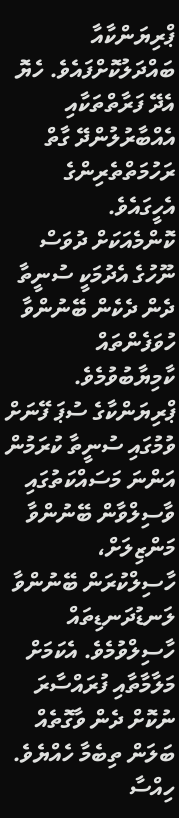ޕްރިޔަންކާއާ ބައްދަލުކޮށްފައެވެ. ހެޔޮ އެދޭ ފަރާތްތަކާއި އެއްބާރުލުންދޭ ގާތް ރަހުމަތްތެރިންގެ އެހީގައެވެ.
ކޮންމެއަކަށް ދުވަސް ނޫހުގެ އެދުމަކީ ސުނީތާ ދެން ދެކެން ބޭނުންވާ ހުވަފެންތައް ކާމިޔާބުވުމެވެ. ޕްރިޔަންކާގެ ސުޕަ ފޭނަށް ވުމުގައި ސުނީތާ ކުރަމުން އަންނަ މަސައްކަތުގައި ވާސިލްވާން ބޭނުންވާ މަންޒިލަށް، ހާސިލްކުރަން ބޭނުންވާ ލަނޑުދަނޑިތައް ހާސިލްވުމެވެ. އެކަމަށް މަލާމާތާއި ފުރައްސާރަ ނުކޮށް ދެން ވާގޮތެއް ބަލަން ތިބެމާ ހެއްޔެވެ.
ހިއްސާ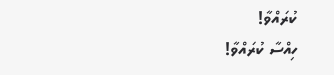ކުރައްވާ!
ހިއްސާ ކުރައްވާ!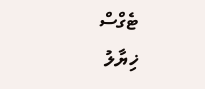ޓެގްސް
ޚިޔާލު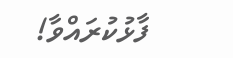ފާޅުކުރައްވާ!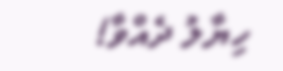ހިޔާލު ދެއްވާ!